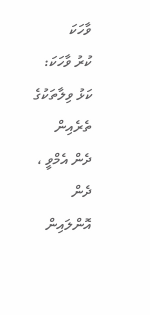ވާހަކަ
ކުރު ވާހަކަ: ކަޅު ވިލާތަކުގެ ތެރެއިން
ދެން އެމްވީ ، ދެން އޮންލައިން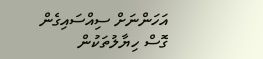އަހަންނަށް ސިއްސައިގެން ގޮސް ހިޔާލުތަކުން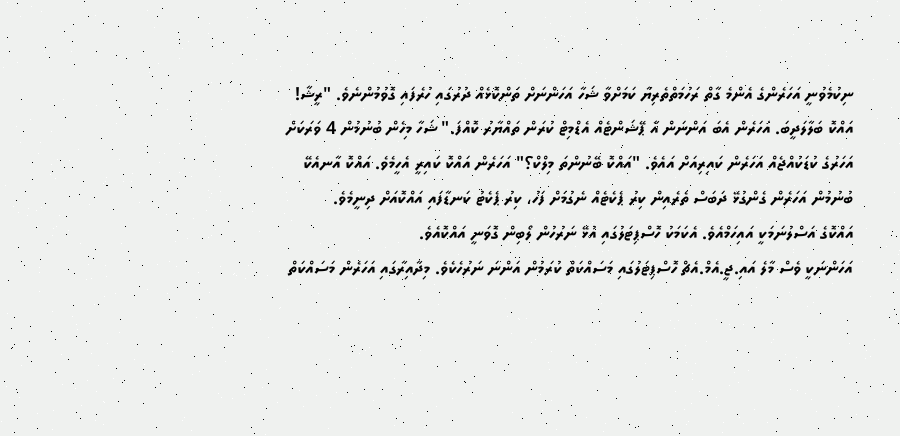ނިކުމެވުނީ އަހަރެންގެ އެންމެ ގާތް ރަހުމަތްތެރިޔާ ކަމަށްވާ ޝަހާ އަހަންނަށް ތަންކޮޅެއް ދުރުގައި ހުރެފައި ގޮވުމުންނެވެ. "ރީޝާ! އައްކޮ ބަލާލަދީބަ. އަހަރެން އެބަ އަންނަން އާ ޕޭޝަންޓެއް އެޑްމިޓް ކުރަން ތައްޔާރު ކޮއްފަ." ޝަހާ މިހެން ބުނުމުން 4 ވަރަކަށް އަހަރުގެ ކުޑަކުއްޖެއް އަހަރެން ކައިރިއަށް އައެވެ. "އައްކޮ ބޭނުންތަ މިލްކް؟" އަހަރެން އައްކޮ ކައިރީ އެހީމެވެ. އައްކޮ އާނއެކޭ ބުނުމުން އަހަރެން ގެންގުޅޭ ދަބަސް ތެރެއިން ކިރު ޕެކެޓެއް ނެގުމަށް ފަހު، ކިރު ޕެކެޓު ކަނޑާފައި އައްކޮއަށް ދިނީމެވެ.
އައްކޮގެ އަސްލުނަމަކީ އައިހަމްއެވެ. އެކަމަކު ހޮސްޕިޓަލުގައި އުޅޭ ނަރުހުން ލޯބިން ގޮވަނީ އައްކޮއެވެ.
އަހަންނަކީ ވެސް މާލެ އައި.ޖީ.އެމް.އެޗް ހޮސްޕިޓަލުގައި މަސައްކަތް ކުރަމުން އަންނަ ނަރުހެކެވެ. މިދާއިރާގައި އަހަރެން މަސައްކަތް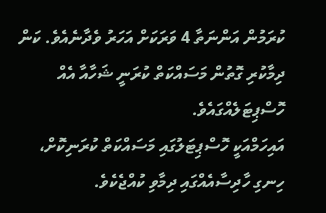ކުރަމުން އަންނަތާ 4 ވަރަކަށް އަހަރު ވެދާނެއެވެ. ކަން ދިމާކުރި ގޮތުން މަސައްކަތް ކުރަނީ ޝަހާއާ އެއް ހޮސްޕިޓަލެއްގައެވެ.
އައިހަމްއަކީ ހޮސްޕިޓަލުގައި މަސައްކަތް ކުރަނިކޮށް، ހިނގި ހާދިސާއެއްގައި ދިމާވި ކުއްޖެކެވެ.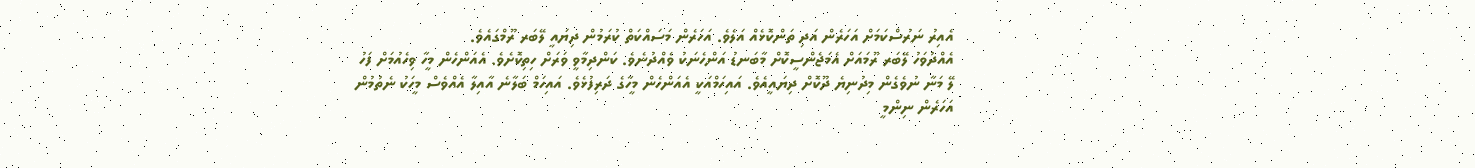އެއިރު ނަރުސްކަމަށް އަހަރެން އަދި ތަންކޮޅެއް އަލެވެ. އަހަރެން މަސައްކަތް ކުރަމުން ދިޔައީ ލޭބަރ ރޫމްގައެވެ.
އެއްދުވަހު ލޭބަރ ރޫމައަށް އެމަޖެންސީކޮށް މާބަނޑު އަންހެނަކު ވެއްދުނެވެ. ކަންދިމާވީ ވަރަށް ހިތިކޮށެވެ. އެއަންހެން މީހާ ވިހެއުމަށް ފަހު ލޭ މަނާ ނުވެގެން މިދުނިޔެ ދޫކޮށް ދިޔައީއެވެ. އައިހަމްއަކީ އެއަންހެން މީހާގެ ދަރިފުޅެވެ. އައިހަމް ބަލާނެ އާއިލާ އެއްވެސް މީހަކު ނެތުމުން އަހަރެން ނިންމީ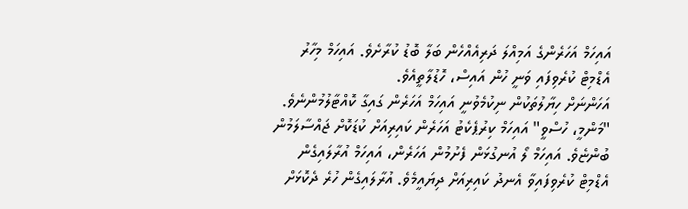އައިހަމް އަހަރެންގެ އަމިއްލަ ދަރިއެއްހެން ބަލާ ބޮޑު ކުރާށެވެ. އައިހަމް މިހާރު އެޑްމިޓް ކުރެވިފައި ވަނީ ހުން އައިސް، ހޮޑުލާތީއެވެ.
އަހަންނަށް ހިޔާލުތަކުން ނިކުމެވުނީ އައިހަމް އަހަރެން ގައިގާ ކޮއްޓާލުމުންނެވެ.
"މަންމީ، ހުސްވީ" އައިހަމް ކިރުޕެކެޓު އަހަރެން ކައިރިއަށް ކުޑަކޮށް ޖައްސާލަމުން ބުންޏެވެ. އައިހަމް ލޯ އުނގުޅަން ފެށުމުން އަހަރެން، އައިހަމް އުރާލައިގެން އެޑްމިޓް ކުރެވިފައިވާ އެނދު ކައިރިއަށް ދިޔައީމެވެ. އުރާލައިގެން ހުރެ ދެކޮޅަށް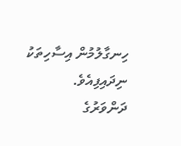ހިނގާލުމުން އިސާހިތަކު ނިދައިފިއެވެ.
ދަންވަރުގެ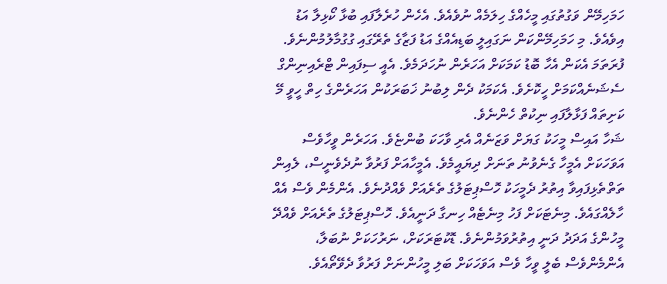ހަމަހިމޭން ވަގުތުގައި މީހެއްގެ ހިލަމެއް ނުވެއެވެ. އެހެން ހުރެލާފައި ބުޅާ ކޯޅިލާ އަޑު އިވެއެވެ. މި ހަމަހިމޭންކަން ނަގައިލީ ބަޑިއެއްގެ އަޑު ފަޒާގެ ތެރޭގައި ގުގުމާލުމުންނެވެ. ފުރަތަމަ އެކަން އެހާ ބޮޑު ކަމަކަށް އަހަރެން ނުހަދަމެވެ. އެއީ ސިފައިން ޓްރެއިނިންގް ސެޝަނެއްކަމަށް ހީކޮށެވެ. އެކަމަކު ދެން ލިބުނު ޚަބަރަކުން އަހަރެންގެ ހިތް ހީވީ މޭ ކަށިތައް ފަޅާލާފައި ނިކުތް ހެންނެވެ.
ޝަހާ އައިސް މީހަކު ގަޔަށް ވަޒަނެއް އެރި ވާހަކަ ބުންޏެވެ. އަހަރެން ވީހާވެސް އަވަހަކަށް އެމީހާ ގެނެވުނު ތަނަށް ދިޔައީމެވެ. އެމީހާއަށް ފަރުވާ ނުދެވެނީސް، ލެއިން ތަތްތެޅިފައިވާ އިތުރު ދެމީހަކު ހޮސްޕިޓަލުގެ ތެރެއަށް ވެއްދުނެވެ. އެންމެން ވެސް އެއް ހާލެއްގައެވެ. މިނެޓަކަށް ފަހު މިނެޓެއް ހިނގާ ދަނީއެވެ. ހޮސްޕިޓަލުގެ ތެރެއަށް ވެއްދޭ މީހުންގެ އަދަދު ދަނީ އިތުރުވަމުންނެވެ. ޑޮކުޓަރަކަށް، ނަރުހަކަށް ނުބަލާ، އެންމެންވެސް ބެލީ ވީހާ ވެސް އަވަހަކަށް ބަލި މީހުންނަށް ފަރުވާ ދެވޭތޯއެވެ.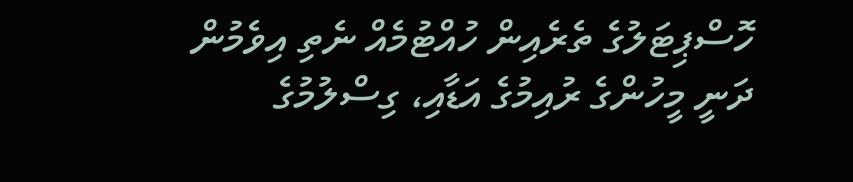ހޮސްޕިޓަލުގެ ތެރެއިން ހުއްޓުމެއް ނެތި އިވެމުން ދަނީ މީހުންގެ ރުއިމުގެ އަޑާއި، ގިސްލުމުގެ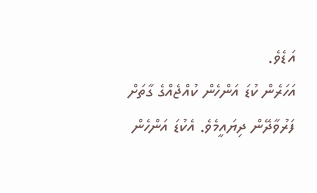އަޑެވެ.
އަހަރެން ކުޑަ އަންހެން ކުއްޖެއްގެ ގާތަށް ފަރުވާދޭން ދިޔައީމެވެ. އެކުޑަ އަންހެން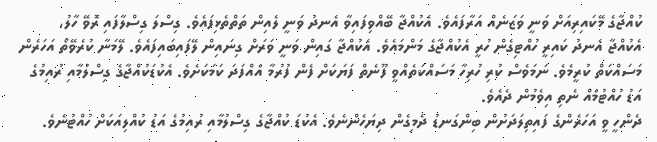ކުއްޖާގެ މޭކައިރިއަށް ވަނީ ވަޒަނެއް އަރާފައެވެ. އެކުއްޖާ ބޭއްވިފައިވާ އެނދު ވަނީ ލެއިން ތަތްތެޅިފައެވެ. ގިސްލަ ގިސްލާފައި ރޮވޭ ހާލު، އެކުއްޖާ އެނދު ކައިރީ ހުއްޓިގެން ހުރީ އެކުއްޖާގެ މަންމައެވެ. އެކުއްޖާ ގައިން ވަނީ ވަރަށް ގިނައިން ލޭފައިބައިފައެވެ. ލޭމަނާ ކުރެވޭތޯ އަހަރެން މަސައްކަތް ކުރީމެވެ. ނަމަވެސް ކުރި ހުރިހާ މަސައްކަތެއްވީ ފޫނެތް ފަޔަކަށް ފެން ފުރުމާ އެއްފަދަ ކަމަކަށެވެ. އެކުޑަކުއްޖާގެ ގިސްލުމާއި ރުއިމުގެ އަޑު ހުއްޓުމެއް ނެތި އިވެމުން ދެއެވެ.
ދެންހީ ވީ އަހަރެންގެ ފައިތިލަދަށުން ބިންގަނޑު ދެމިގެން ދިޔަހެންނެވެ. އެކުޑަ ކުއްޖާގެ ގިސްލުމާއި ރުއިމުގެ އަޑު ކުއްލިއަކަށް ހުއްޓުނެވެ.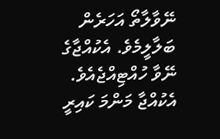ނޭވާލާތޯ އަހަރެން ބަލާލީމެވެ. އެކުއްޖާގެ ނޭވާ ހުއްޓިއްޖެއެވެ. އެކުއްޖާ މަންމަ ކައިރީ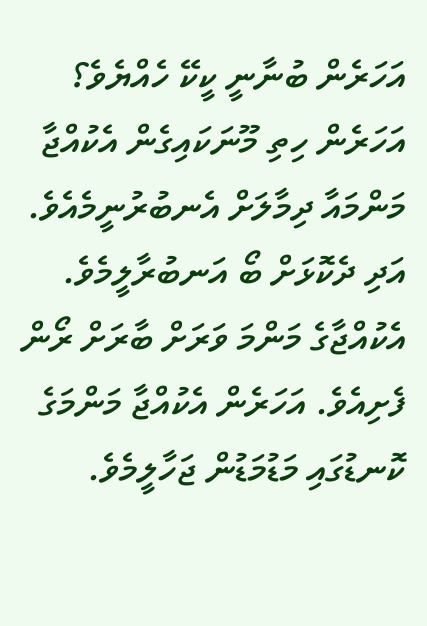އަހަރެން ބުނާނީ ކީކޭ ހެއްޔެވެ؟ އަހަރެން ހިތި މޫނަކައިގެން އެކުއްޖާ މަންމައާ ދިމާލަށް އެނބުރުނީމެއެވެ. އަދި ދެކޮޅަށް ބޯ އަނބުރާލީމެވެ. އެކުއްޖާގެ މަންމަ ވަރަށް ބާރަށް ރޯން ފެށިއެވެ. އަހަރެން އެކުއްޖާ މަންމަގެ ކޮނޑުގައި މަޑުމަޑުން ޖަހާލީމެވެ.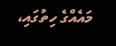މައެއްގެ ހިތުގައި،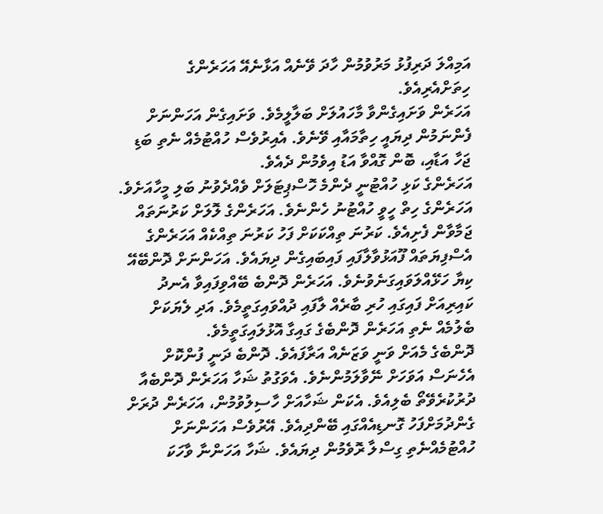އަމިއްލަ ދަރިފުޅު މަރުވުމުން ހާދަ ވޭނެއް އަޅާނެއޭ އަހަރެންގެ ހިތަށްއެރިއެވެ.
އަހަރެން ވަށައިގެންވާ މާހައުލަށް ބަލާލީމެވެ. ވަށައިގެން އަހަންނަށް ފެންނަމުން ދިޔައީ ހިތާމައާއި ވޭނެވެ. އެއިރުވެސް ހުއްޓުމެއް ނެތި ބަޑި ޖަހާ އަޑާއި، ބޮން ގޮއްވާ އަޑު އިވެމުން ދެއެވެ.
އަހަރެންގެ ކަޅި ހުއްޓުނީ ދެންމެ ހޮސްޕިޓަލަށް ވެއްދެވުނު ބަލި މީހާއަށެވެ. އަހަރެންގެ ހިތް ހީވީ ހުއްޓުނު ހެންނެވެ. އަހަރެންގެ ލޮލަށް ކަރުނަތައް ޖަމާވާން ފެށިއެވެ. ކަރުނަ ތިއްކަކަށް ފަހު ކަރުނަ ތިއްކެއް އަހަރެންގެ އެސްފިޔަތައް ފޫއަޅުވާލާފައި ފައިބައިގެން ދިޔައެވެ. އަހަންނަށް ދޮންބޭއޭ ކިޔާ ހަޅޭއްލަވައިގަނެވުނެވެ. އަހަރެން ދޮންބެ ބޭއްވިފައިވާ އެނދު ކައިރިއަށް ފައިގައި ހުރި ބާރެއް ލާފައި ދުއްވައިގަތީމެވެ. އަދި ލެޔަކަށް ބެލުމެއް ނެތި އަހަރެން ދޮންބެގެ ގައިގާ އޮޅުލައިގަތީމެވެ.
ދޮންބެގެ މެއަށް ވަނީ ވަޒަނެއް އަރާފައެވެ. ދޮންބެ ދަނީ ފުންކޮށް އެހެނަސް އަވަހަށް ނޭވާލަމުންނެވެ. އެވަގުތު ޝަހާ އަހަރެން ދޮންބެއާ ދުރުކުރެވޭތޯ ބެލިއެވެ. އެކަން ޝަހާއަށް ހާސިލުވުމުން، އަހަރެން ދުރަށް ގެންދުމަށްފަހު ގޮނޑިއެއްގައި ބޭންދިއެވެ. އޭރުވެސް އަހަންނަށް ހުއްޓުމެއްނެތި ގިސްލާ ރޮވެމުން ދިޔައެވެ. ޝަހާ އަހަންނާ ވާހަކަ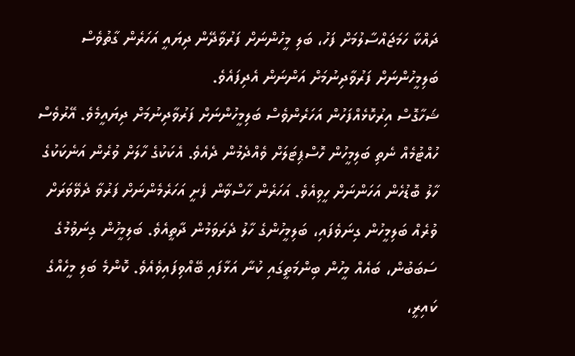ދައްކާ ހަމަޖައްސާލުމަށް ފަހު، ބަލި މީހުންނަށް ފަރުވާދޭން ދިޔައީ އަހަރެން ގާތުވެސް ބަލިމީހުންނަށް ފަރުވާދިނުމަށް އަންނަން އެދިފައެވެ.
ޝަހާގޮސް އިރުކޮޅެއްފަހުން އަހަރެންވެސް ބަލިމީހުންނަށް ފަރުވާދިނުމަށް ދިޔައީމެވެ. އޭރުވެސް ހުއްޓުމެއް ނެތި ބަލިމީހުން ހޮސްޕިޓަލަށް ވެއްދެމުން ދެއެވެ. އެކަކުގެ ހާލަށް ވުރެން އަނެކަކުގެ ހާލު ބޮޑުހެން އަހަންނަށް ހީވިއެވެ. އަހަރެން ހާސްވާން ފެށީ އަހަރެމެންނަށް ފަރުވާ ދެވޭވަރަށް ވުރެއް ބަލިމީހުން ގިނަވެފައި، ބަލިމީހުންގެ ހާލު ދެރަވަމުން ދާތީއެވެ. ބަލިމީހުން ގިނަވުމުގެ ސަބަބުން، ބައެއް މީހުން ބިންމަތީގައި ކުނާ އަޅާފައި ބޭއްވިފައިވެއެވެ. ކޮންމެ ބަލި މީހެއްގެ ކައިރީ،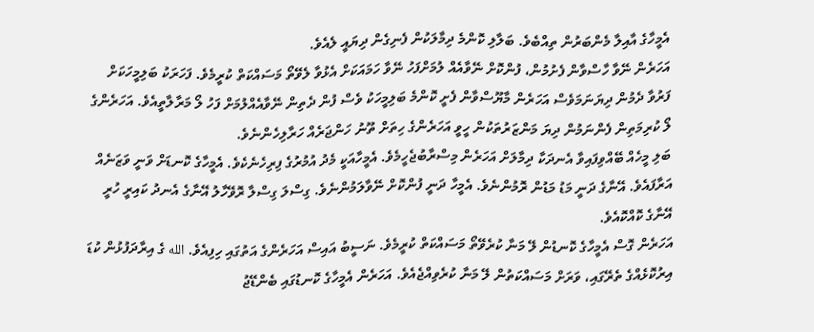އެމީހާގެ އާއިލާ މެންބަރުން ތިއްބެވެ. ބަލާލި ކޮންމެ ދިމާލަކުން ފެނިގެން ދިޔައީ ލެއެވެ.
އަހަރެން ނޭވާ ހާސްވާން ފެށުމުން، ފުންކޮށް ނޭވާއެއް ލުމަށްފަހު ނޭވާ ހަމައަކަށް އެޅުވާ ލެވޭތޯ މަސައްކަތް ކުރީމެވެ. ފަހަރަކު ބަލިމީހަކަށް ފަރުވާ ދެމުން ދިޔަނަމަވެސް އަހަރެން މާޔޫސްވާން ފެށީ ކޮންމެ ބަލިމީހަކު ވެސް ފުން ދެތިން ނޭވާއެއްލުމަށް ފަހު ލޯ މަރާލާތީއެވެ. އަހަރެންގެ ލޯ ކުރިމަތިން ފެންނަމުން ދިޔަ މަންޒަރުތަކުން ހީވީ އަހަރެންގެ ހިތަށް ތޫނު ހަންޖަރެއް ހަރާލިހެންނެވެ.
ބަލި މީހެއް ބޭއްވިފައިވާ އެނދަކާ ދިމާލަށް އަހަރެން މިސްރާބުޖެހީމެވެ. އެމީހާއަކީ މެދު އުމުރުގެ ފިރިހެނެކެވެ. އެމީހާގެ ކޮނޑަށް ވަނީ ވަޒަނެއް އަރާފައެވެ. އޭނާގެ ދަނީ މަޑު މަޑުން ރޮމުންނެވެ. އެމީހާ ދަނީ ފުންކޮށް ނޭވާލަމުންނެވެ. ގިސްލަ ގިސްލާ ރޮވޭހާލު އޭނާގެ އެނދު ކައިރީ ހުރީ އޭނާގެ ކޮއްކޮއެވެ.
އަހަރެން ގޮސް އެމީހާގެ ކޮނޑުން ލޭ މަނާ ކުރެވޭތޯ މަސައްކަތް ކުރީމެވެ. ނަސީބު އައިސް އަހަރެންގެ އަތުގައި ހިފިއެވެ. الله ގެ އިރާދަފުޅުން ކުޑަ އިރުކޮޅެއްގެ ތެރޭގައި، ވަރަށް މަސައްކަތުން ލޭ މަނާ ކުރެވިއްޖެއެވެ. އަހަރެން އެމީހާގެ ކޮނޑުގައި ބެންޑޭޖު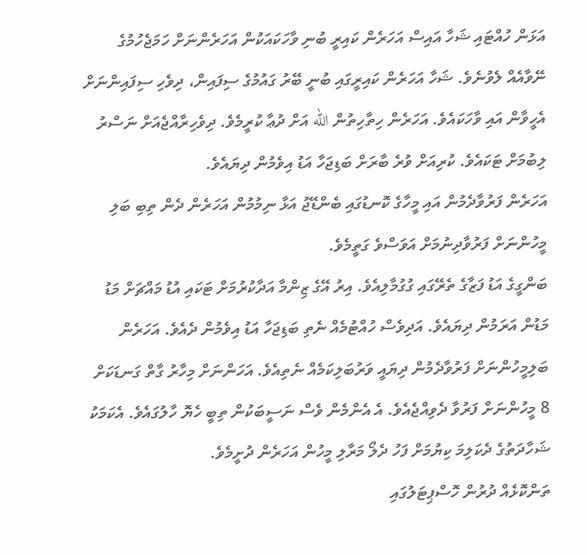އަޅަން ހުއްޓައި ޝަހާ އައިސް އަހަރެން ކައިރީ ބުނި ވާހަކައަކުން އަހަރެންނަށް ހަމަޖެހުމުގެ ނޭވާއެއް ލެވުނެވެ. ޝަހާ އަހަރެން ކައިރީގައި ބުނީ ބޭރު ގައުމުގެ ސިފައިން، ދިވެހި ސިފައިންނަށް އެހީވާން އައި ވާހަކައެވެ. އަހަރެން ހިތާހިތުން الله އަށް ދުޢާ ކުރީމެވެ. ދިވެހިރާއްޖެއަށް ނަސްރު ލިބުމަށް ޓަކައެވެ. ކުރިއަށް ވުރެ ބާރަށް ބަޑިޖަހާ އަޑު އިވެމުން ދިޔައެވެ.
އަހަރެން ފަރުވާދެމުން އައި މީހާގެ ކޮނޑުގައި ބެންޑޭޖު އަޅާ ނިމުމުން އަހަރެން ދެން ތިބި ބަލި މީހުންނަށް ފަރުވާދިނުމަށް އަވަސްވެ ގަތީމެވެ.
ބަންގީގެ އަޑު ފަޒާގެ ތެރޭގައި ގުގުމާލިއެވެ. އިރު އޭގެ ޒިންމާ އަދާކުރުމަށް ޓަކައި އުޑު މައްޗަށް މަޑު މަޑުން އަރަމުން ދިޔައެވެ. އަދިވެސް ހުއްޓުމެއް ނެތި ބަޑިޖަހާ އަޑު އިވެމުން ދެއެވެ. އަހަރެން ބަލިމީހުންނަށް ފަރުވާދެމުން ދިޔައީ ވަރުބަލިކަމެއް ނެތިއެވެ. އަހަންނަށް މިހާރު ގާތް ގަނޑަކަށް 8 މީހުންނަށް ފަރުވާ ދެވިއްޖެއެވެ. އެ އެންމެން ވެސް ނަސީބަކުން ތިބީ ހެޔޮ ހާލުގައެވެ. އެކަމަކު ޝަހާދަތުގެ ދެކަލިމަ ކިޔުމަށް ފަހު ދެލޯ މަރާލި މީހުން އަހަރެން ދުށީމެވެ.
ތަންކޮޅެއް ދުރުން ހޮސްޕިޓަލުގައި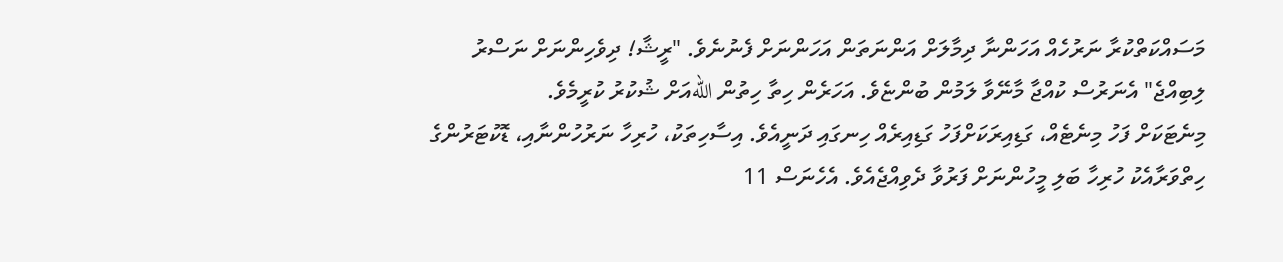މަސައްކަތްކުރާ ނަރުހެއް އަހަންނާ ދިމާލަށް އަންނަތަން އަހަންނަށް ފެނުނެވެ. "ރީޝާ! ދިވެހިންނަށް ނަސްރު ލިބިއްޖެ" އެނަރުސް ކުއްޖާ މާނޭވާ ލަމުން ބުންޏެވެ. އަހަރެން ހިތާ ހިތުން اللهއަށް ޝުކުރު ކުރީމެވެ.
މިނެޓަކަށް ފަހު މިނެޓެއް، ގަޑިއިރަކަށްފަހު ގަޑިއިރެއް ހިނގައި ދަނީއެވެ. އިސާހިތަކު، ހުރިހާ ނަރުހުންނާއި، ޑޮކުޓަރުންގެ ހިތްވަރާއެކު ހުރިހާ ބަލި މީހުންނަށް ފަރުވާ ދެވިއްޖެއެވެ. އެހެނަސް 11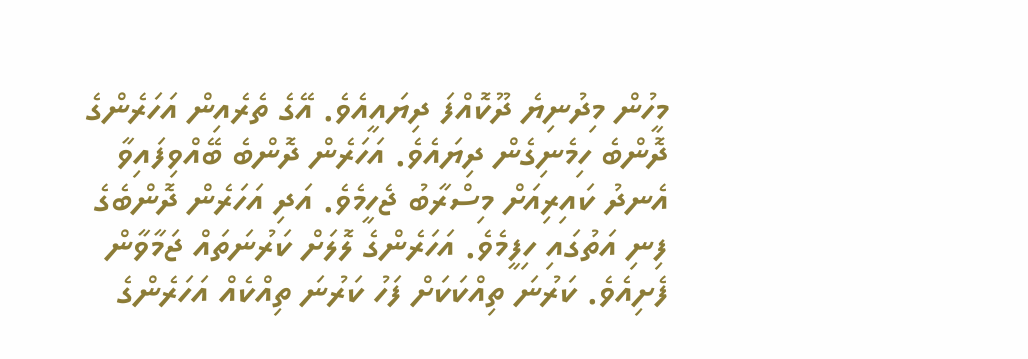މީހުން މިދުނިޔެ ދޫކޮއްފަ ދިޔައީއެވެ. އޭގެ ތެރެއިން އަހަރެންގެ ދޮންބެ ހިމެނިގެން ދިޔައެވެ. އަހަރެން ދޮންބެ ބޭއްވިފައިވާ އެނދު ކައިރިއަށް މިސްރާބު ޖެހީމެވެ. އަދި އަހަރެން ދޮންބެގެ ފިނި އަތުގައި ހިފީމެވެ. އަހަރެންގެ ލޮލަށް ކަރުނަތައް ޖަމާވާން ފެށިއެވެ. ކަރުނަ ތިއްކަކަށް ފަހު ކަރުނަ ތިއްކެއް އަހަރެންގެ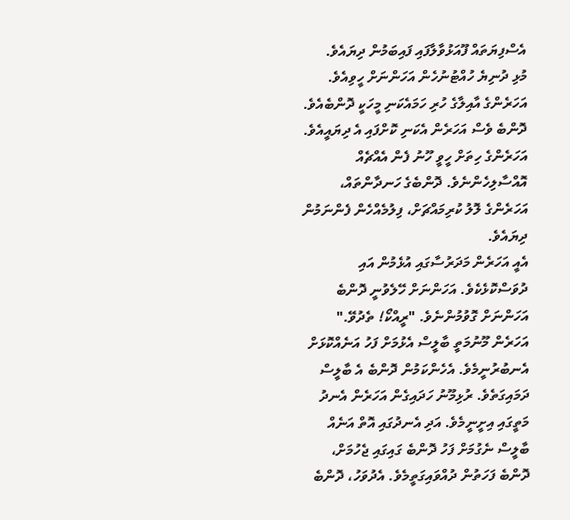އެސްފިޔަތައް ފޫއަޅުވާލާފައި ފައިބަމުން ދިޔައެވެ.
މުޅި ދުނިޔެ ހުއްޓުނުހެން އަހަންނަށް ހީވިއެވެ. އަހަރެންގެ އާއިލާގެ ހުރި ހަމައެކަނި މީހަކީ ދޮންބެއެވެ. ދޮންބެ ވެސް އަހަރެން އެކަނި ކޮށްފައި އެ ދިޔައީއެވެ. އަހަރެންގެ ހިތަށް ހީވީ ހޫނު ފެން އެއްޗެއް އޮއްސާލިހެންނެވެ. ދޮންބެގެ ހަނދާންތައް، އަހަރެންގެ ލޮލު ކުރިމައްޗަށް، ފިލުމެއްހެން ފެންނަމުން ދިޔައެވެ.
އެއީ އަހަރެން މަދަރުސާގައި އުޅެމުން އައި ދުވަސްކޮޅެކެވެ. އަހަންނަށް ހޭލެވުނީ ދޮންބެ އަހަންނަށް ގޮވުމުންނެވެ. "ރީއްކޯ! ތެދުވޭ." އަހަރެން މޫނުމަތީ ބާލީސް އެޅުމަށް ފަހު އަނެއްކޮޅަށް އެނބުރުނީމެވެ. އެހެންކަމުން ދޮންބެ އެ ބާލީސް ދަމައިގަތެވެ. ރުޅިމޫނު ހަދައިގެން އަހަރެން އެނދު މަތީގައި އިށީނީމެވެ. އަދި އެނދުގައި އޮތް އަނެއް ބާލީސް ނެގުމަށް ފަހު ދޮންބެ ގައިގައި ޖެހުމަށް، ދޮންބެ ފަހަތުން ދުއްވައިގަތީމެވެ. އެދުވަހު، ދޮންބެ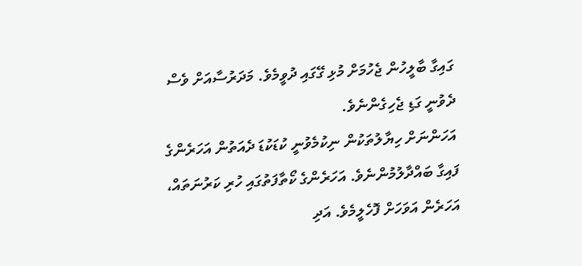ގައިގާ ބާލީހުން ޖެހުމަށް މުޅި ގޭގައި ދުވީމެވެ. މަދަރުސާއަށް ވެސް ދެވުނީ ގަޑި ޖެހިގެންނެވެ.
އަހަންނަށް ހިޔާލުތަކުން ނިކުމެވުނީ ކުޑަކުޑަ ދެއަތުން އަހަރެންގެ ފައިގާ ބައްދާލުމުންނެވެ. އަހަރެންގެ ކޯތާފަތުގައި ހުރި ކަރުނަތައް، އަހަރެން އަވަހަށް ފޮހެލީމެވެ. އަދި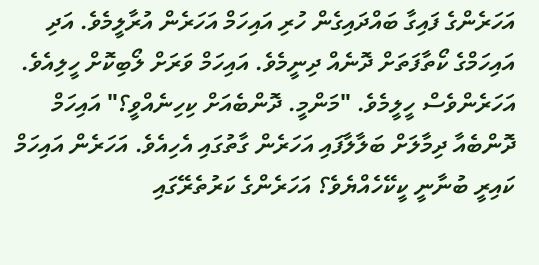އަހަރެންގެ ފައިގާ ބައްދައިގެން ހުރި އައިހަމް އަހަރެން އުރާލީމެވެ. އަދި އައިހަމްގެ ކޯތާފަތަށް ދޮނެއް ދިނީމެވެ. އައިހަމް ވަރަށް ލޯބިކޮށް ހީލިއެވެ. އަހަރެންވެސް ހީލީމެވެ. "މަންމީ. ދޮންބެއަށް ކިހިނެއްވީ؟" އައިހަމް ދޮންބެއާ ދިމާލަށް ބަލާލާފައި އަހަރެން ގާތުގައި އެހިއެވެ. އަހަރެން އައިހަމް ކައިރީ ބުނާނީ ކީކޭހެއްޔެވެ؟ އަހަރެންގެ ކަރުތެރޭގައި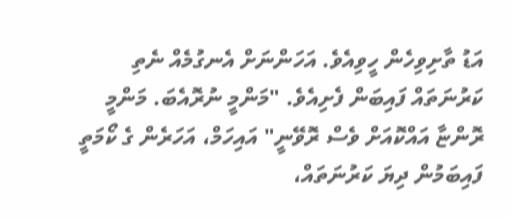އަޑު ތާށިވިހެން ހީވިއެވެ. އަހަންނަށް އެނގުމެއް ނެތި ކަރުނަތައް ފައިބަން ފެށިއެވެ. "މަންމީ ނުރޮއެބަ. މަންމީ ރޮންޏާ އައްކޮއަށް ވެސް ރޮވޭނީ" އައިހަމް، އަހަރެން ގެ ކޯމަތީ ފައިބަމުން ދިޔަ ކަރުނަތައް،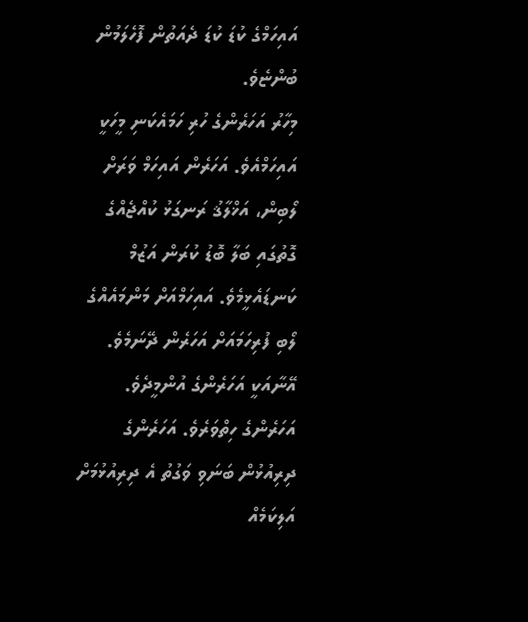އައިހަމްގެ ކުޑަ ކުޑަ ދެއަތުން ފޮހެލަމުން ބުންޏެވެ.
މިހާރު އަހަރެންގެ ހުރި ހަމައެކަނި މީހަކީ އައިހަމްއެވެ. އަހަރެން އައިހަމް ވަރަށް ލޯބިން، އަޚްލާޤު ރަނގަޅު ކުއްޖެއްގެ ގޮތުގައި ބަލާ ބޮޑު ކުރަން އަޒުމް ކަނޑައެޅީމެވެ. އައިހަމްއަށް މަންމައެއްގެ ލޯބި ފުރިހަމައަށް އަހަރެން ދޭނަމެވެ. އޭނާއަކީ އަހަރެންގެ އުންމީދެވެ. އަހަރެންގެ ހިތްވަރެވެ. އަހަރެންގެ ދިރިއުޅުން ބަނަވި ވަގުތު އެ ދިރިއުޅުމަށް އަލިކަމެއް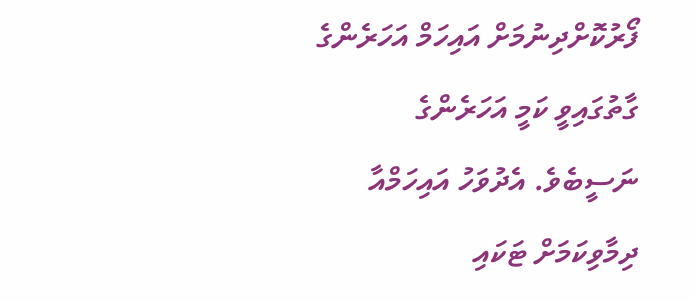ފޯރުކޮށްދިނުމަށް އައިހަމް އަހަރެންގެ ގާތުގައިވީ ކަމީ އަހަރެންގެ ނަސީބެވެ. އެދުވަހު އައިހަމްއާ ދިމާވިކަމަށް ޓަކައި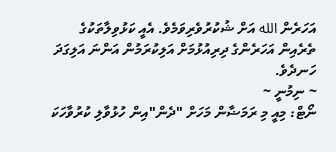އަހަރެން الله އަށް ޝުކުރުވެރިވަމެވެ. އެއީ ކަޅުވިލާތަކުގެ ތެރެއިން އަހަރެންގެ ދިރިއުޅުމަށް އަލިކުރަމުން އަންނަ އަލިގަދަ ހަނދެވެ.
~ ނިމުނީ ~
ނޯޓް: މިއީ މި ރަމަޟާން މަހަށް "ދެން"އިން ހުޅުވާލި ކުރުވާހަކަ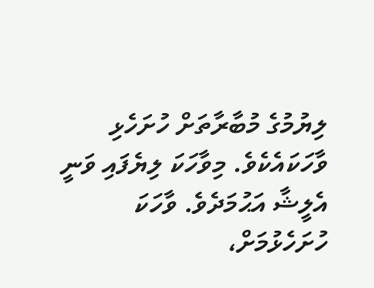ލިޔުމުގެ މުބާރާތަށް ހުށަހެޅި ވާހަކައެކެވެ. މިވާހަކަ ލިޔެފައި ވަނީ އެލީޝާ އަޙުމަދެވެ. ވާހަކަ ހުށަހެޅުމަށް،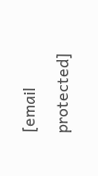[email protected]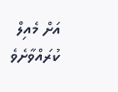އަށް މެއިލް ކުރައްވާށެވެ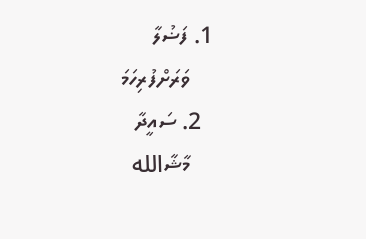1. ފަޟުލާ
    ވަރަށްފުރިހަމަ
  2. ސައީދާ
    މާޝާالله